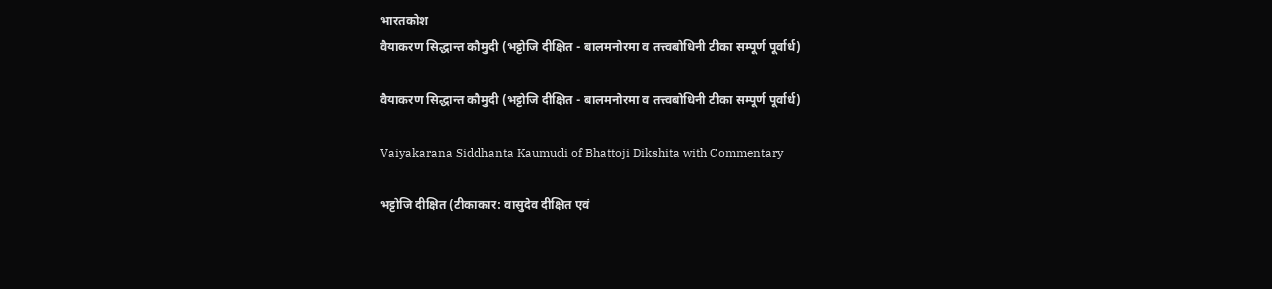भारतकोश
वैयाकरण सिद्धान्त कौमुदी (भट्टोजि दीक्षित - बालमनोरमा व तत्त्वबोधिनी टीका सम्पूर्ण पूर्वार्ध)

वैयाकरण सिद्धान्त कौमुदी (भट्टोजि दीक्षित - बालमनोरमा व तत्त्वबोधिनी टीका सम्पूर्ण पूर्वार्ध)

Vaiyakarana Siddhanta Kaumudi of Bhattoji Dikshita with Commentary

भट्टोजि दीक्षित (टीकाकार: वासुदेव दीक्षित एवं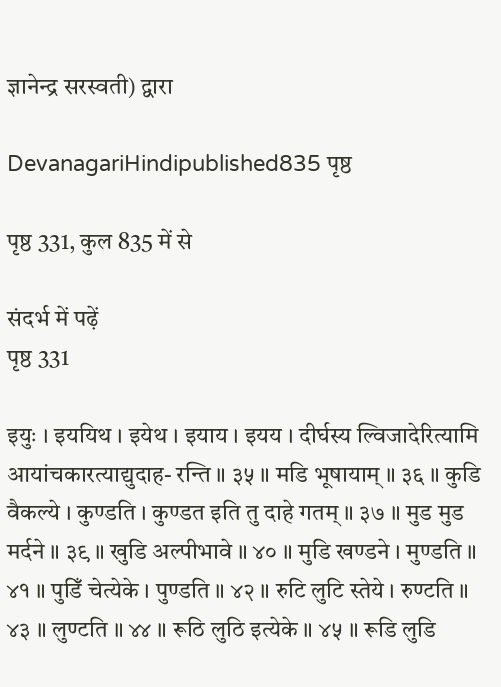ज्ञानेन्द्र सरस्वती) द्वारा

DevanagariHindipublished835 पृष्ठ

पृष्ठ 331, कुल 835 में से

संदर्भ में पढ़ें
पृष्ठ 331

इयुः । इययिथ । इयेथ । इयाय । इयय । दीर्घस्य ल्विजादेरित्यामि आयांचकारत्याद्युदाह- रन्ति ॥ ३५ ॥ मडि भूषायाम् ॥ ३६ ॥ कुडि वैकल्ये । कुण्डति । कुण्डत इति तु दाहे गतम् ॥ ३७ ॥ मुड मुड मर्दने ॥ ३९ ॥ खुडि अल्पीभावे ॥ ४० ॥ मुडि खण्डने । मुण्डति ॥ ४१ ॥ पुडिँ चेत्येके । पुण्डति ॥ ४२ ॥ रुटि लुटि स्तेये । रुण्टति ॥ ४३ ॥ लुण्टति ॥ ४४ ॥ रूठि लुठि इत्येके ॥ ४५ ॥ रूडि लुडि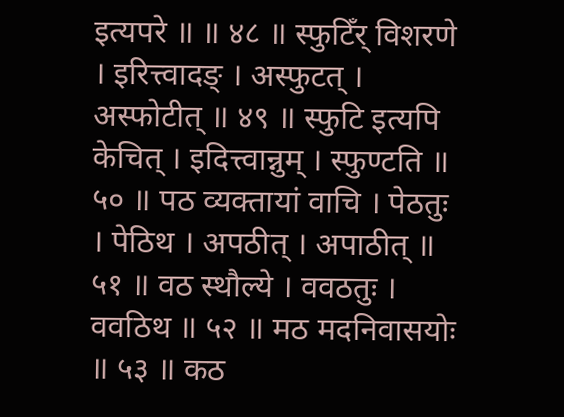इत्यपरे ॥ ॥ ४८ ॥ स्फुटिँर् विशरणे । इरित्त्वादङ् । अस्फुटत् । अस्फोटीत् ॥ ४९ ॥ स्फुटि इत्यपि केचित् । इदित्त्वान्नुम् । स्फुण्टति ॥ ५० ॥ पठ व्यक्तायां वाचि । पेठतुः । पेठिथ । अपठीत् । अपाठीत् ॥ ५१ ॥ वठ स्थौल्ये । ववठतुः । ववठिथ ॥ ५२ ॥ मठ मदनिवासयोः ॥ ५३ ॥ कठ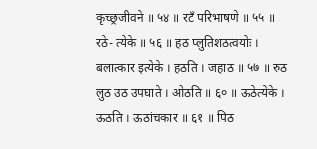कृच्छ्रजीवने ॥ ५४ ॥ रटँ परिभाषणे ॥ ५५ ॥ रठे- त्येके ॥ ५६ ॥ हठ प्लुतिशठत्वयोः । बलात्कार इत्येके । हठति । जहाठ ॥ ५७ ॥ रुठ लुठ उठ उपघाते । ओठति ॥ ६० ॥ ऊठेत्येके । ऊठति । ऊठांचकार ॥ ६१ ॥ पिठ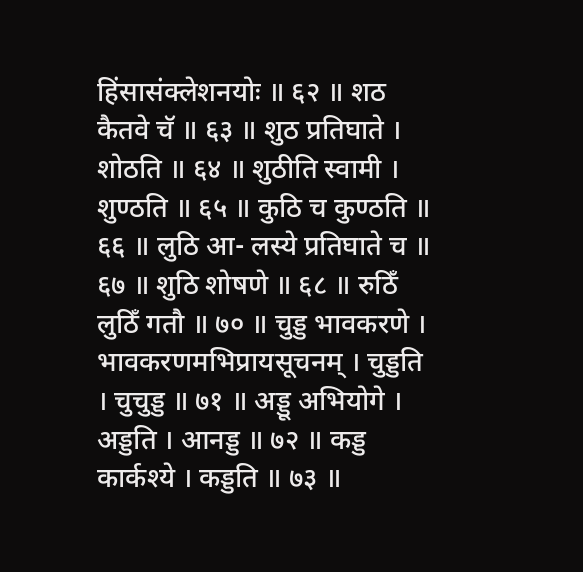हिंसासंक्लेशनयोः ॥ ६२ ॥ शठ कैतवे चॅ ॥ ६३ ॥ शुठ प्रतिघाते । शोठति ॥ ६४ ॥ शुठीति स्वामी । शुण्ठति ॥ ६५ ॥ कुठि च कुण्ठति ॥ ६६ ॥ लुठि आ- लस्ये प्रतिघाते च ॥ ६७ ॥ शुठि शोषणे ॥ ६८ ॥ रुठिँ लुठिँ गतौ ॥ ७० ॥ चुड्ड भावकरणे । भावकरणमभिप्रायसूचनम् । चुड्डति । चुचुड्ड ॥ ७१ ॥ अड्डू अभियोगे । अड्डति । आनड्ड ॥ ७२ ॥ कड्ड कार्कश्ये । कड्डति ॥ ७३ ॥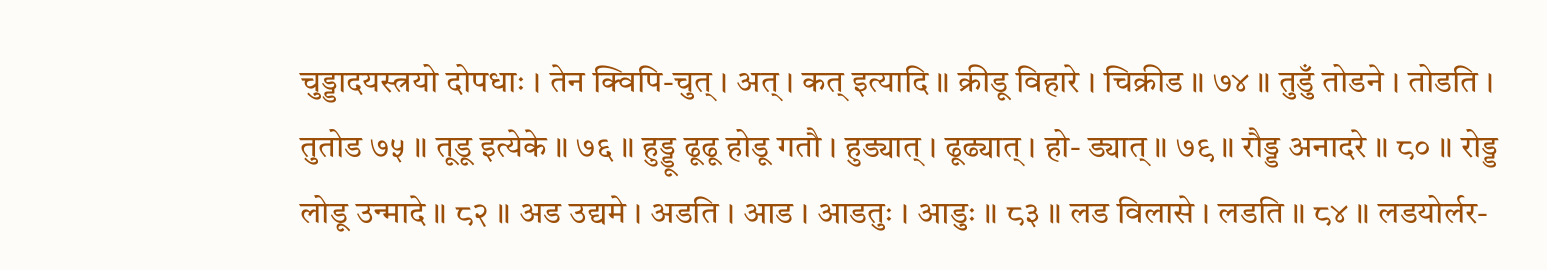चुड्डादयस्त्रयो दोपधाः । तेन क्विपि-चुत् । अत् । कत् इत्यादि ॥ क्रीडू विहारे । चिक्रीड ॥ ७४ ॥ तुडुँ तोडने । तोडति । तुतोड ७५ ॥ तूडू इत्येके ॥ ७६ ॥ हुड्डू ढूढू होडू गतौ । हुड्यात् । ढूढ्यात् । हो- ड्यात् ॥ ७९ ॥ रौड्ड अनादरे ॥ ८० ॥ रोड्ड लोडू उन्मादे ॥ ८२ ॥ अड उद्यमे । अडति । आड । आडतुः । आडुः ॥ ८३ ॥ लड विलासे । लडति ॥ ८४ ॥ लडयोर्लर-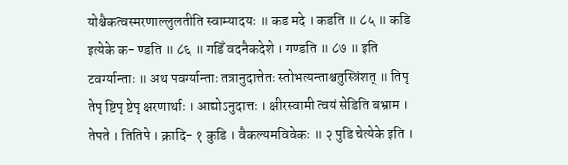योश्चैकत्वस्मरणाल्लुलतीति स्वाम्यादयः ॥ कड मदे । कडति ॥ ८५ ॥ कडि इत्येके क- ण्डति ॥ ८६ ॥ गडिँ वदनैकदेशे । गण्डति ॥ ८७ ॥ इति टवर्ग्यान्ताः ॥ अथ पवर्ग्यान्ताः तत्रानुदात्तेतः स्तोभत्यन्ताश्चतुस्त्रिंशत् ॥ तिपृ तेपृ ष्टिपृ ष्टेपृ क्षरणार्थाः । आद्योऽनुदात्तः । क्षीरस्वामी त्वयं सेडिति बभ्राम । तेपते । तितिपे । क्रादि- १ कुडि । वैकल्यमविवेकः ॥ २ पुडि चेत्येके इति ।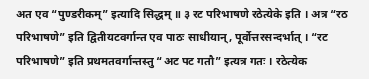अत एव “पुण्डरीकम्” इत्यादि सिद्धम् ॥ ३ रट परिभाषणे रठेत्येके इति । अत्र “रठ परिभाषणे” इति द्वितीयटवर्गान्त एव पाठः साधीयान्, पूर्वोत्तरसन्दर्भात् । “रट परिभाषणे” इति प्रथमतवर्गान्तस्तु “अट पट गतौ” इत्यत्र गतः । रठेत्येक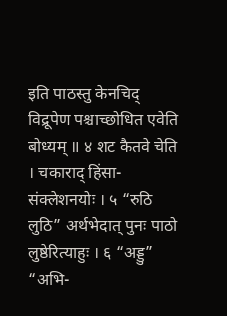इति पाठस्तु केनचिद् विद्रूपेण पश्चाच्छोधित एवेति बोध्यम् ॥ ४ शट कैतवे चेति । चकाराद् हिंसा- संक्लेशनयोः । ५ “रुठि लुठि” अर्थभेदात् पुनः पाठो लुष्ठेरित्याहुः । ६ “अड्डु” “अभि-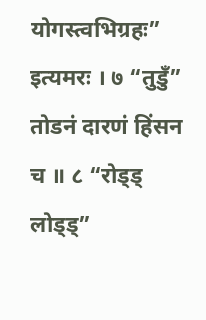योगस्त्वभिग्रहः” इत्यमरः । ७ “तुडुँ” तोडनं दारणं हिंसन च ॥ ८ “रोड्ड् लोड्ड्”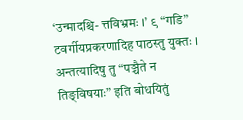‘उन्मादश्चि- त्तविभ्रमः ।’ ९ “गडि” टवर्गीयप्रकरणादिह पाठस्तु युक्तः । अन्तत्यादिषु तु “पञ्चैते न तिङ्विषयाः” इति बोधयितुं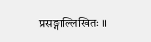प्रसङ्गाल्लिखितः ॥